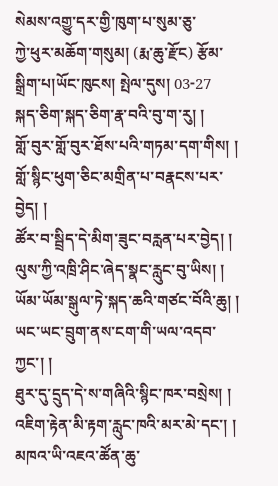སེམས་འགྱུ་དར་གྱི་ཁུག་པ་སུམ་ཅུ་
ཀྱེ་ཕུར་མཆོག་གསུམ། (རྨ་ཆུ་རྫོང) རྩོམ་སྒྲིག་པ།ཡོང་ཁུངས། སྤེལ་དུས། 03-27
སྐད་ཅིག་སྐད་ཅིག་རྣ་བའི་བུ་ག་རུ། །
གློ་བུར་གློ་བུར་ཐོས་པའི་གཏམ་དག་གིས། །
གློ་སྙིང་ཕུག་ཅིང་མགྲིན་པ་བརྣངས་པར་བྱེད། །
ཚོར་བ་སྦྲིད་དེ་མིག་ཟུང་བརླན་པར་བྱེད། །
ལུས་ཀྱི་འཁྲི་ཤིང་ཞེད་སྣང་རླུང་བུ་ཡིས། །
ཡོམ་ཡོམ་སྒུལ་ཏེ་སྐད་ཆའི་གཙང་བོའི་ཆུ། །
ཡང་ཡང་བྲུག་ནས་ངག་གི་ཡལ་འདབ་ཀྱང་། །
ཐུར་དུ་དྲུད་དེ་ས་གཞིའི་སྙིང་ཁར་བསྲེས། །
འཇིག་རྟེན་མི་རྟག་རླུང་ཁའི་མར་མེ་དང་། །
མཁའ་ཡི་འཇའ་ཚོན་ཆུ་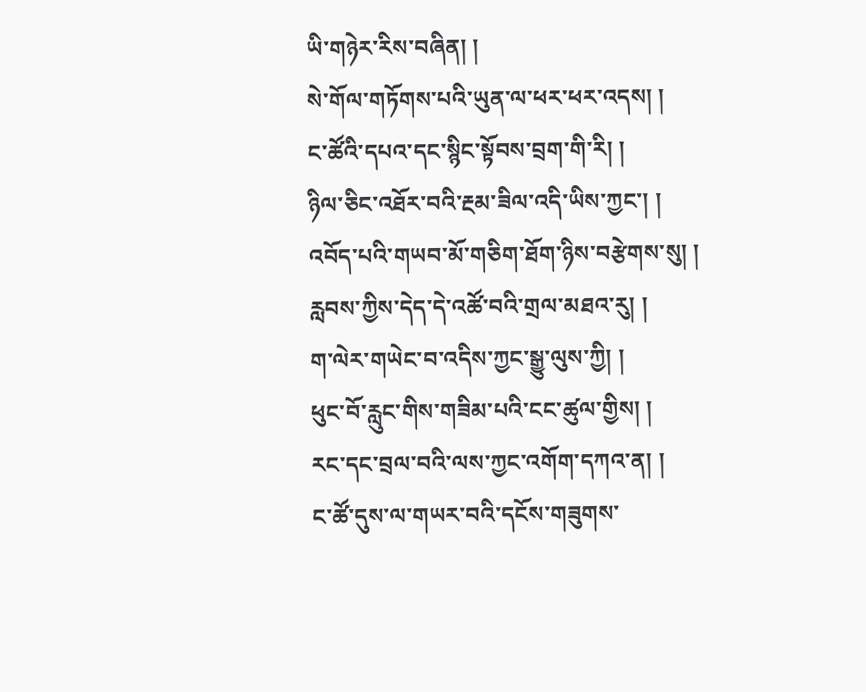ཡི་གཉེར་རིས་བཞིན། །
སེ་གོལ་གཏོགས་པའི་ཡུན་ལ་ཕར་ཕར་འདས། །
ང་ཚོའི་དཔའ་དང་སྙིང་སྟོབས་བྲག་གི་རི། །
ཉིལ་ཅིང་འཐོར་བའི་རྔམ་ཟིལ་འདི་ཡིས་ཀྱང་། །
འབོད་པའི་གཡབ་མོ་གཅིག་ཐོག་ཉིས་བརྩེགས་སུ། །
རླབས་ཀྱིས་དེད་དེ་འཚོ་བའི་གྲལ་མཐའ་རུ། །
ག་ལེར་གཡེང་བ་འདིས་ཀྱང་སྒྱུ་ལུས་ཀྱི། །
ཕུང་བོ་རླུང་གིས་གཟིམ་པའི་ངང་ཚུལ་གྱིས། །
རང་དང་བྲལ་བའི་ལས་ཀྱང་འགོག་དཀའ་ན། །
ང་ཚོ་དུས་ལ་གཡར་བའི་དངོས་གཟུགས་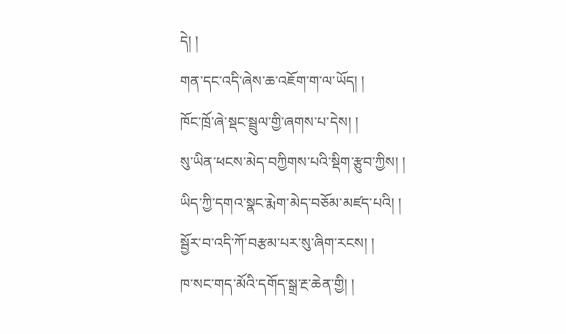དེ། །
གན་དང་འདི་ཞེས་ཆ་འཇོག་ག་ལ་ཡོད། །
ཁོང་ཁྲོ་ཞེ་སྡང་སྦྲུལ་གྱི་ཞགས་པ་དེས། །
སུ་ཡིན་ཕངས་མེད་བཀྱིགས་པའི་སྡིག་རྩུབ་ཀྱིས། །
ཡིད་ཀྱི་དགའ་སྣང་རྨེག་མེད་བཅོམ་མཛད་པའི། །
སྦྱོར་བ་འདི་ཀོ་བརྩམ་པར་སུ་ཞིག་རངས། །
ཁ་སང་གད་མོའི་དགོད་སྒྲ་རྔ་ཆེན་གྱི། །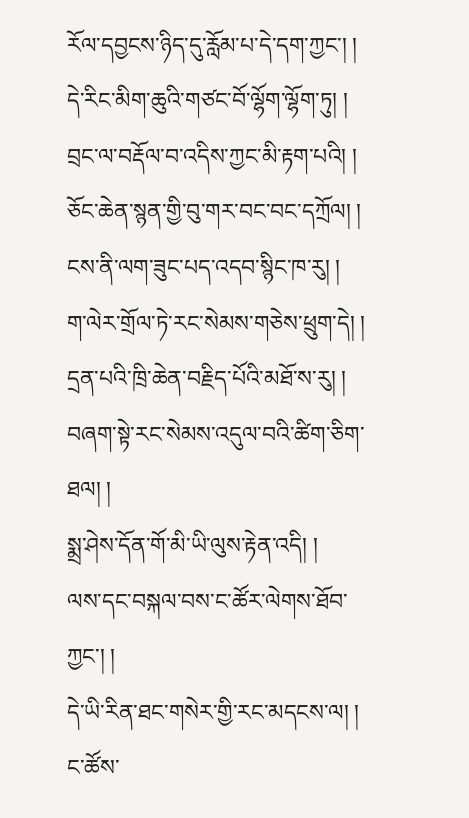རོལ་དབྱངས་ཉིད་དུ་རློམ་པ་དེ་དག་ཀྱང་། །
དེ་རིང་མིག་ཆུའི་གཙང་བོ་ལྷོག་ལྷོག་ཏུ། །
བྲང་ལ་བརྡོལ་བ་འདིས་ཀྱང་མི་རྟག་པའི། །
ཅོང་ཆེན་སྙན་གྱི་བུ་གར་བང་བང་དཀྲོལ། །
ངས་ནི་ལག་ཟུང་པད་འདབ་སྙིང་ཁ་རུ། །
ག་ལེར་གྲོལ་ཏེ་རང་སེམས་གཅེས་ཕྲུག་དེ། །
དྲན་པའི་ཁྲི་ཆེན་བརྗིད་པོའི་མཐོ་ས་རུ། །
བཞག་སྟེ་རང་སེམས་འདུལ་བའི་ཚིག་ཅིག་ཐལ། །
སྨྲ་ཤེས་དོན་གོ་མི་ཡི་ལུས་རྟེན་འདི། །
ལས་དང་བསྐལ་བས་ང་ཚོར་ལེགས་ཐོབ་ཀྱང་། །
དེ་ཡི་རིན་ཐང་གསེར་གྱི་རང་མདངས་ལ། །
ང་ཚོས་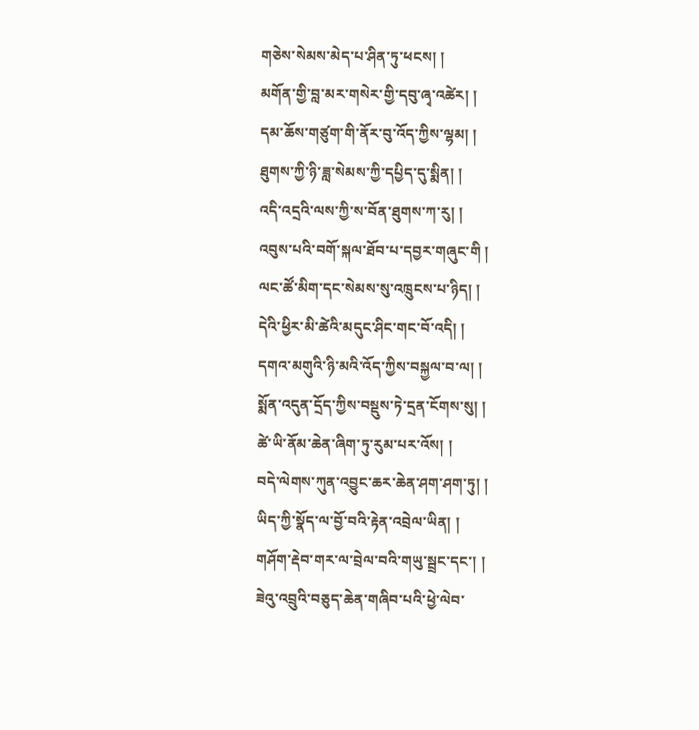གཅེས་སེམས་མེད་པ་ཤིན་ཏུ་ཕངས། །
མགོན་གྱི་བླ་མར་གསེར་གྱི་དབུ་ཞྭ་འཚེར། །
དམ་ཆོས་གཙུག་གི་ནོར་བུ་འོད་ཀྱིས་ལྷམ། །
ཐུགས་ཀྱི་ཉི་ཟླ་སེམས་ཀྱི་དཔྱིད་དུ་སྨིན། །
འདི་འདྲའི་ལས་ཀྱི་ས་བོན་ཐུགས་ཀ་རུ། །
འབུས་པའི་བགོ་སྐལ་ཐོབ་པ་དབྱར་གཞུང་གི །
ལང་ཚོ་མིག་དང་སེམས་སུ་འཁྲུངས་པ་ཉིད། །
དེའི་ཕྱིར་མི་ཚེའི་མདུང་ཤིང་གང་བོ་འདི། །
དགའ་མགུའི་ཉི་མའི་འོད་ཀྱིས་བསྐྱལ་བ་ལ། །
སྨོན་འདུན་དྲོད་ཀྱིས་བསྡུས་ཏེ་དྲན་ངོགས་སུ། །
ཚེ་ཡི་ནོམ་ཆེན་ཞིག་ཏུ་རུམ་པར་འོས། །
བདེ་ལེགས་ཀུན་འབྱུང་ཆར་ཆེན་ཤག་ཤག་ཏུ། །
ཡིད་ཀྱི་སྣོད་ལ་བྱོ་བའི་རྟེན་འབྲེལ་ཡིན། །
གཤོག་རྡེབ་གར་ལ་བྲེལ་བའི་གཡུ་སྦྲང་དང་། །
ཟེའུ་འབྲུའི་བཅུད་ཆེན་གཞིབ་པའི་ཕྱེ་ལེབ་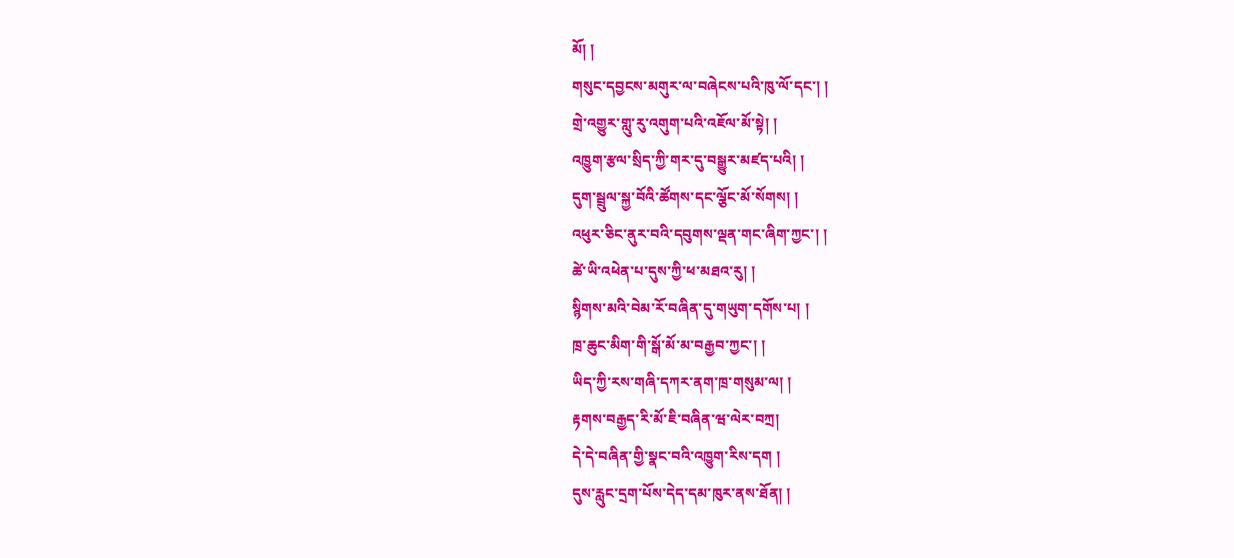མོ། །
གསུང་དབྱངས་མགུར་ལ་བཞེངས་པའི་ཁུ་ལོ་དང་། །
གྲེ་འགྱུར་གླུ་རུ་འགུག་པའི་འཇོལ་མོ་སྟེ། །
འཁྱུག་རྩལ་སྲིད་ཀྱི་གར་དུ་བསྒྱུར་མཛད་པའི། །
དུག་སྦྲུལ་སྐྱ་བོའི་ཚོགས་དང་ལྕོང་མོ་སོགས། །
འཕུར་ཅིང་ནུར་བའི་དབུགས་ལྡན་གང་ཞིག་ཀྱང་། །
ཚེ་ཡི་འཕེན་པ་དུས་ཀྱི་ཕ་མཐའ་རུ། །
སྙིགས་མའི་བེམ་རོ་བཞིན་དུ་གཡུག་དགོས་པ། །
ཁྲ་ཆུང་མིག་གི་སྒོ་མོ་མ་བརྒྱབ་ཀྱང་། །
ཡིད་ཀྱི་རས་གཞི་དཀར་ནག་ཁྲ་གསུམ་ལ། །
རྟགས་བརྒྱད་རི་མོ་ཇི་བཞིན་ཝ་ལེར་བཀྲ།
དེ་དེ་བཞིན་གྱི་སྣང་བའི་འཁྱུག་རིས་དག །
དུས་རླུང་དྲག་པོས་དེད་དམ་ཁུར་ནས་ཐོན། །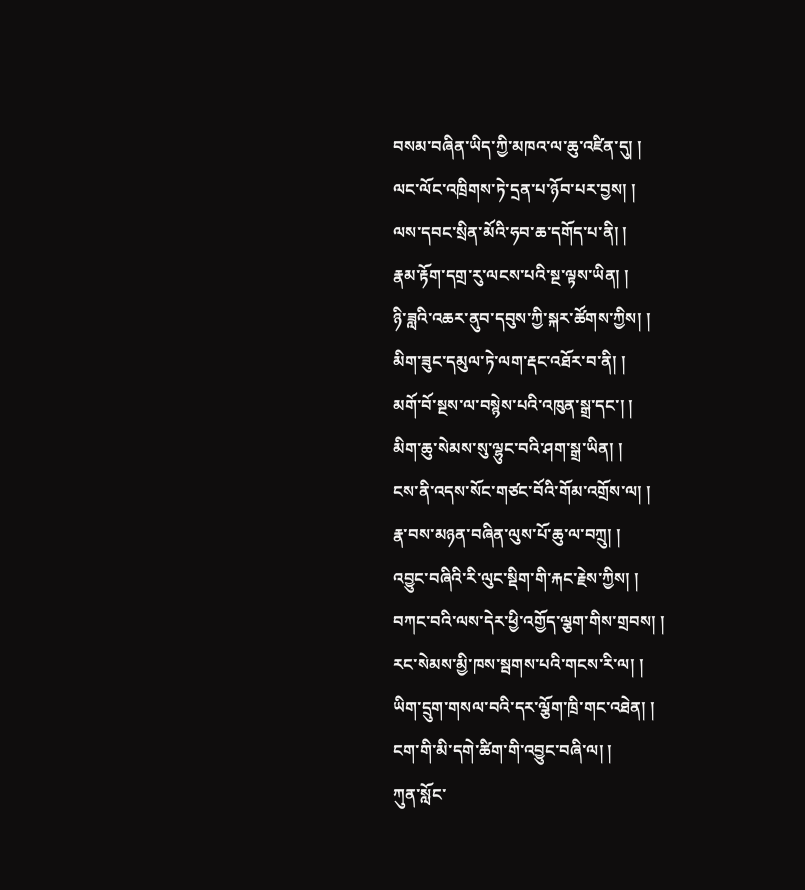བསམ་བཞིན་ཡིད་ཀྱི་མཁའ་ལ་ཆུ་འཛིན་དུ། །
ལང་ལོང་འཁྲིགས་ཏེ་དྲན་པ་ཉོབ་པར་བྱས། །
ལས་དབང་སྲིན་མོའི་ཧབ་ཆ་དགོད་པ་ནི། །
རྣམ་རྟོག་དགྲ་རུ་ལངས་པའི་སྔ་ལྟས་ཡིན། །
ཉི་ཟླའི་འཆར་ནུབ་དབུས་ཀྱི་སྐར་ཚོགས་ཀྱིས། །
མིག་ཟུང་དམུལ་ཏེ་ལག་རྡང་འཐོར་བ་ནི། །
མགོ་བོ་སྔས་ལ་བསྙེས་པའི་འཁུན་སྒྲ་དང་། །
མིག་ཆུ་སེམས་སུ་ལྷུང་བའི་ཤག་སྒྲ་ཡིན། །
ངས་ནི་འདས་སོང་གཙང་བོའི་གོམ་འགྲོས་ལ། །
རྣ་བས་མཉན་བཞིན་ལུས་པོ་ཆུ་ལ་བཀྲུ། །
འབྱུང་བཞིའི་རི་ལུང་སྡིག་གི་རྐང་རྗེས་ཀྱིས། །
བཀང་བའི་ལས་དེར་ཕྱི་འགྱོད་ལྕག་གིས་གྲབས། །
རང་སེམས་མྱི་ཁས་སྦགས་པའི་གངས་རི་ལ། །
ཡིག་དྲུག་གསལ་བའི་དར་ལྕོག་ཁྲི་གང་འཐེན། །
ངག་གི་མི་དགེ་ཚིག་གི་འབྱུང་བཞི་ལ། །
ཀུན་སློང་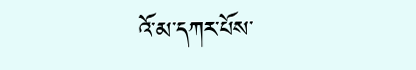འོ་མ་དཀར་པོས་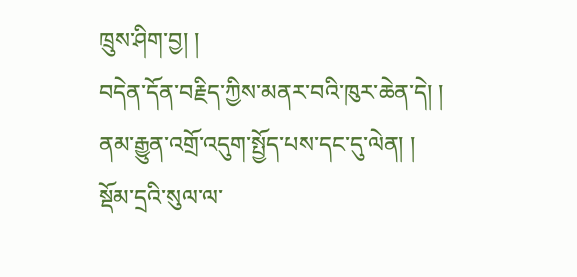ཁྲུས་ཤིག་བྱ། །
བདེན་དོན་བརྗིད་ཀྱིས་མནར་བའི་ཁུར་ཆེན་དེ། །
ནམ་རྒྱུན་འགྲོ་འདུག་སྤྱོད་པས་དང་དུ་ལེན། །
སྡོམ་དྲའི་སུལ་ལ་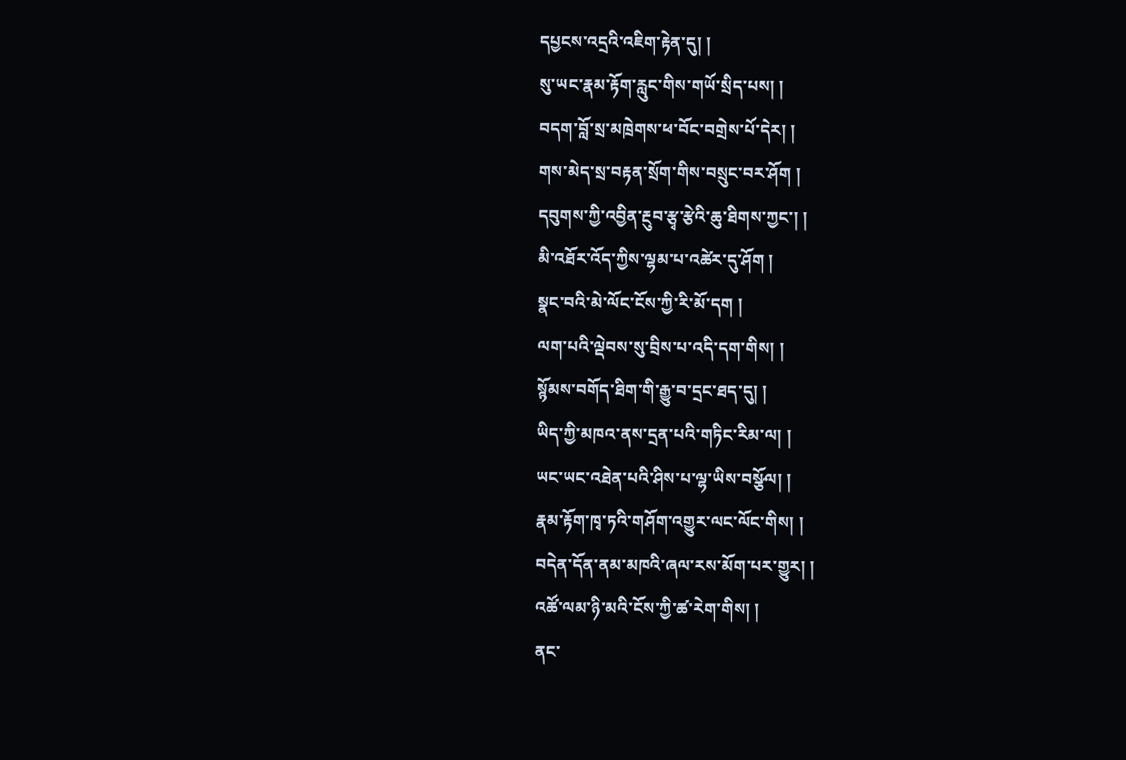དཔྱངས་འདྲའི་འཇིག་རྟེན་དུ། །
སུ་ཡང་རྣམ་རྟོག་རླུང་གིས་གཡོ་སྲིད་པས། །
བདག་བློ་སྲ་མཁྲེགས་ཕ་བོང་བགྲེས་པོ་དེར། །
གས་མེད་སྲ་བརྟན་སྲོག་གིས་བསྲུང་བར་ཤོག །
དབུགས་ཀྱི་འབྱིན་རྔུབ་རྩྭ་རྩེའི་ཆུ་ཐིགས་ཀྱང་། །
མི་འཐོར་འོད་ཀྱིས་ལྷམ་པ་འཚེར་དུ་ཤོག །
སྣང་བའི་མེ་ལོང་ངོས་ཀྱི་རི་མོ་དག །
ལག་པའི་ལྡེབས་སུ་བྲིས་པ་འདི་དག་གིས། །
སྙོམས་བགོད་ཐིག་གི་རྒྱུ་བ་དྲང་ཐད་དུ། །
ཡིད་ཀྱི་མཁའ་ནས་དྲན་པའི་གཏིང་རིམ་ལ། །
ཡང་ཡང་འཐེན་པའི་ཤིས་པ་ལྷ་ཡིས་བསྩོལ། །
རྣམ་རྟོག་ཁྭ་ཏའི་གཤོག་འགྱུར་ལང་ལོང་གིས། །
བདེན་དོན་ནམ་མཁའི་ཞལ་རས་མོག་པར་གྱུར། །
འཚོ་ལམ་ཉི་མའི་ངོས་ཀྱི་ཚ་རེག་གིས། །
ནང་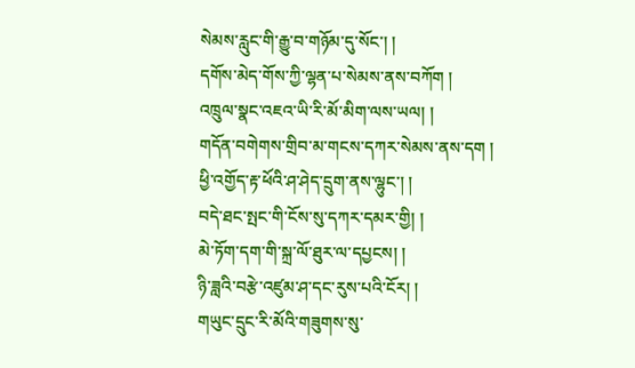སེམས་རླུང་གི་རྒྱུ་བ་གཉོམ་དུ་སོང་། །
དགོས་མེད་གོས་ཀྱི་ལྷན་པ་སེམས་ནས་བཀོག །
འཁྲུལ་སྣང་འཇའ་ཡི་རི་མོ་མིག་ལས་ཡལ། །
གདོན་བགེགས་གྲིབ་མ་གངས་དཀར་སེམས་ནས་དག །
ཕྱི་འགྱོད་རྟ་ཕོའི་ཤ་ཤེད་དྲུག་ནས་ལྷུང་། །
བདེ་ཐང་སྤང་གི་ངོས་སུ་དཀར་དམར་གྱི། །
མེ་ཏོག་དག་གི་སྐྲ་ལོ་ཐུར་ལ་དཔྱངས། །
ཉི་ཟླའི་བརྩེ་འཛུམ་ཤ་དང་རུས་པའི་ངོར། །
གཡུང་དྲུང་རི་མོའི་གཟུགས་སུ་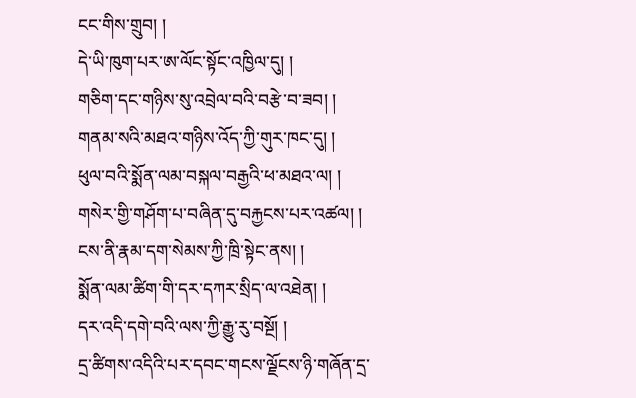ངང་གིས་གྲུབ། །
དེ་ཡི་ཁུག་པར་ཨ་ལོང་སྟོང་འཁྱིལ་དུ། །
གཅིག་དང་གཉིས་སུ་འབྲེལ་བའི་བརྩེ་བ་ཟབ། །
གནམ་སའི་མཐའ་གཉིས་འོད་ཀྱི་གུར་ཁང་དུ། །
ཕུལ་བའི་སྨོན་ལམ་བསྐལ་བརྒྱའི་ཕ་མཐའ་ལ། །
གསེར་གྱི་གཤོག་པ་བཞིན་དུ་བརྐྱངས་པར་འཚལ། །
ངས་ནི་རྣམ་དག་སེམས་ཀྱི་ཁྲི་སྟེང་ནས། །
སྨོན་ལམ་ཚིག་གི་དར་དཀར་སྲིད་ལ་འཐེན། །
དར་འདི་དགེ་བའི་ལས་ཀྱི་རྒྱུ་རུ་བསྔོ། །
དྲ་ཚིགས་འདིའི་པར་དབང་གངས་ལྗོངས་ཉི་གཞོན་དྲ་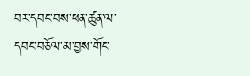བར་དབང་བས་ཕན་ཚུན་ལ་དབང་བཅོལ་མ་བྱས་གོང་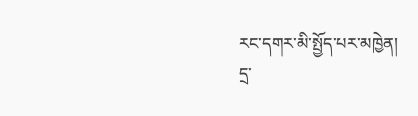རང་དགར་མི་སྤྱོད་པར་མཁྱེན།
དྲ་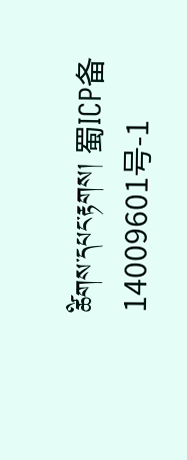ཚིགས་དཔང་རྟགས། 蜀ICP备14009601号-1